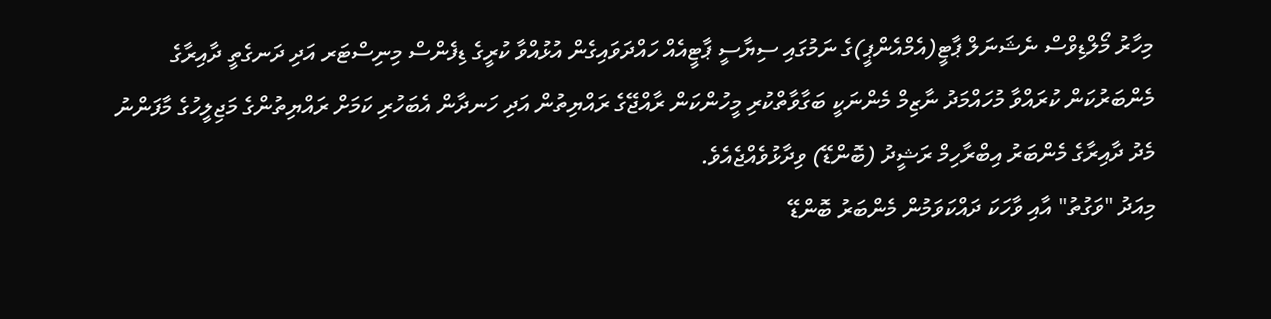މިހާރު މޯލްޑިވްސް ނެޝަނަލް ޕާޓީ(އެމްއެންޕީ)ގެ ނަމުގައި ސިޔާސީ ޕާޓީއެއް ހައްދަވައިގެން އުޅުއްވާ ކުރީގެ ޑިފެންސް މިނިސްޓަރ އަދި ދަނގެތީ ދާއިރާގެ މެންބަރުކަން ކުރައްވާ މުހައްމަދު ނާޒިމް މެންނަކީ ބަގާވާތްކުރި މީހުންކަން ރާއްޖޭގެ ރައްޔިތުން އަދި ހަނދާން އެބަހުރި ކަމަށް ރައްޔިތުންގެ މަޖިލީހުގެ މާފަންނު މެދު ދާއިރާގެ މެންބަރު އިބްރާހިމް ރަޝީދު (ބޮންޑޭ) ވިދާޅުވެއްޖެއެވެ.
މިއަދު "ވަގުތު" އާއި ވާހަކަ ދައްކަވަމުން މެންބަރު ބޮންޑޭ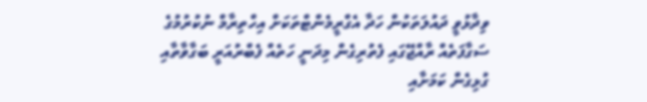ވިދާޅުވީ ދައުލަތަކުން ހަދާ އެގްރީމެންޓްތަކަށް އިހްތިރާމް ނުކުރުމުގެ ސަގާފަތެއް ރާއްޖޭގައި ފެތުރިގެން މިދަނީ ހަތެއް ފެބްރުއަރީ ބަގާވާތާއި ގުޅިގެން ކަމަށާއި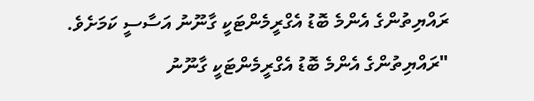ރައްޔިތުންގެ އެންމެ ބޮޑު އެގްރީމެންޓަކީ ގާނޫނު އަސާސީ ކަމަށެވެ.
"ރައްޔިތުންގެ އެންމެ ބޮޑު އެގްރީމެންޓަކީ ގާނޫނު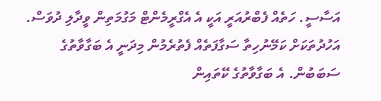އަސާސީ. ހަތެއް ފެބްރުއަރީ އަކީ އެ އެގްރީމެންޓް މަގުމަތިން ވީދާލި ދުވަސް. އަހުދުތަކަށް ކަމޭނުހިތާ ސަގާފަތެއް ފެތުރެމުން މިދަނީ އެ ބަގާވާތުގެ ސަބަބުން. އެ ބަގާވާތުގެ ކޭތައިން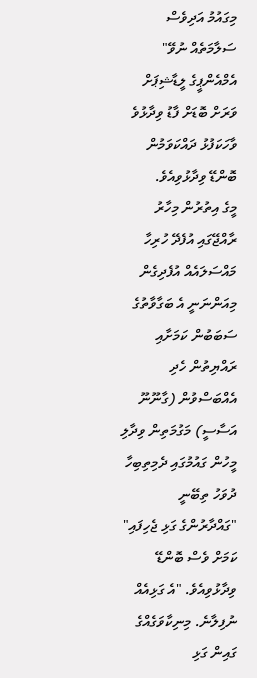މިގައުމު އަދިވެސް ސަލާމަތެއް ނުވޭ" އެމްއެންޕީގެ ލީޑާޝިޕަށް ވަރަށް ބޮޑަށް ފާޑު ވިދާޅުވެ ވާހަކަފުޅު ދައްކަވަމުން ބޮންޑޭ ވިދާޅުވިއެވެ.
މީގެ އިތުރުން މިހާރު ރާއްޖޭގައި އުފެދޭ ހުރިހާ މައްސަލައެއް އުފެދިގެން މިއަންނަނީ އެ ބަގާވާތުގެ ސަބަބުން ކަމަށާއި ރައްޔިތުން ހެދި އެއްބަސްވުން (ގާނޫނޫ އަސާސީ) މަގުމަތިން ވިދާލި މީހުން ގައުމުގައި ދެމިތިބިހާ ދުވަހު ތިބޭނީ "ގައްދާރުންގެ ގަޅި ޖެހިފައި" ކަމަށް ވެސް ބޮންޑޭ ވިދާޅުވިއެވެ. "އެ ގަޅިއެއް ނުފިލާނެ. މިނިކާވަގެއްގެ ގައިން ގަޅި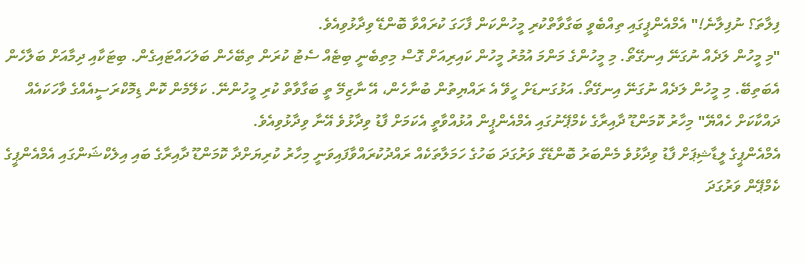ފިލާތަ؟ ނުފިލާނެ!" އެމްއެންޕީގައި ތިއްބެވީ ބަގާވާތްކުރި މީހުންކަން ފާހަގަ ކުރައްވާ ބޮންޑޭ ވިދާޅުވިއެވެ.
"މި މީހުން ލަދެއް ނުގަނޭ އިނގޭތޯ. މި މީހުންގެ މަންމަ އުމުރު މީހުން ކައިރިއަށް ގޮސް މިތިބެނީ ބިޓެއް ސެޓު ކުރަން ތިބޭހެން ބަލަހައްޓައިގެން. ބިޓަކާއި ދިމާއަށް ބަލާހެން އެބަތިބޭ. މި މީހުން ލަދެއް ނުގަނޭ އިނގޭތޯ. އަޅުގަނޑަށް ހީވޭ އެ ރައްޔިތުން ބުނާހެން، އޭ ނާޒިމޭ ތީ ބަގާވާތް ކުރި މީހުންނޭ. ކަލޭމެން ކޮން ޑިމޮކްރަސީއެއްގެ ވާހަކައެއް ދައްކާކަށް ހެއްޔޭ" މިހާރު ކޮމަންޑޫ ދާއިރާގެ ކެމްޕޭނުގައި އެމްއެންޕީން އުޅުއްވާތީ އެކަމަށް ފާޑު ވިދާޅުވެ އޭނާ ވިދާޅުވިއެވެ.
އެމްއެންޕީގެ ލީޑާޝިޕަށް ފާޑު ވިދާޅުވެ މެންބަރު ބޮންޑޭގެ ވަރުގަދަ ބަހުގެ ހަމަލާތަކެއް ރައްދުކުރައްވާފައިވަނީ މިހާރު ކުރިޔަށްދާ ކޮމަންޑޫ ދާއިރާގެ ބައި އިލެކްޝަންގައި އެމްއެންޕީގެ ކެމްޕޭން ވަރުގަދަ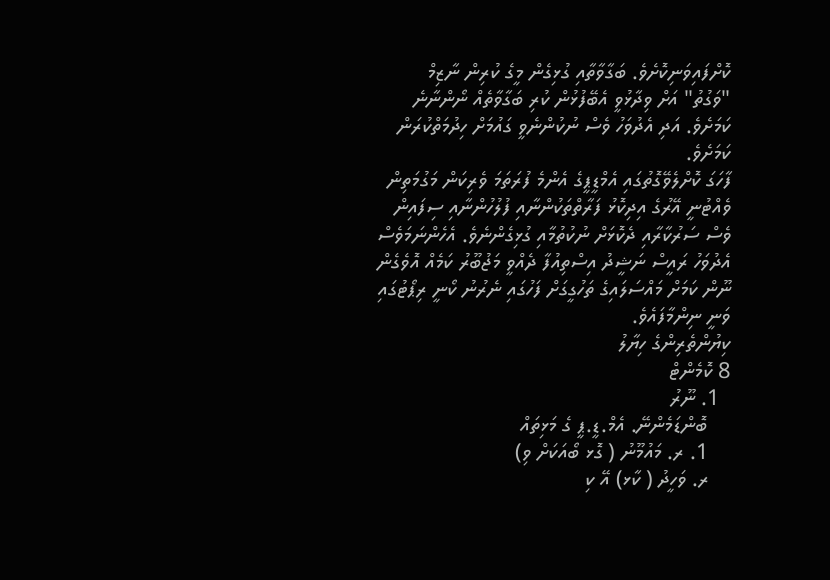ކޮށްފައިވަނިކޮށެވެ. ބަގާވާތާއި ގުޅިގެން މީގެ ކުރިން ނާޒިމް "ވަގުތު" އަށް ވިދާޅުވީ އެބޭފުޅުން ކުރި ބަގާވާތެއް ނޯންނާނެ ކަމަށެވެ. އަދި އެދުވަހު ވެސް ނުކުންނެވީ ގައުމަށް ހިދުމަތްކުރަން ކަމަށެވެ.
ފާހަގަ ކޮށްލެވޭގޮތުގައި އެމްޑީޕީގެ އެންމެ ފުރަތަމަ ވެރިކަން މަގުމަތިން ވެއްޓުނީ އޭރުގެ އިދިކޮޅު ފަރާތްތަކުންނާއި ފުލުހުންނާއި ސިފައިން ވެސް ސަރުކާރާއި ދެކޮޅަށް ނުކުތުމާއި ގުޅިގެންނެވެ. އެހެންނަމަވެސް އެދުވަހު ރައީސް ނަޝީދު އިސްތިއުފާ ދެއްވީ މަޖުބޫރު ކަމެއް އޮވެގެން ނޫން ކަމަށް މައްސަލައިގެ ތަހުގީގަށް ފަހުގައި ނެރުނު ކޯނީ ރިޕޯޓުގައި ވަނީ ނިންމާފައެވެ.
ކިޔުންތެރިންގެ ހިޔާލު
8 ކޮމެންޓް
  1. ނޫރު
    ބޮންޑަމެންނޭ. އެމް.ޑީ.ޕީ ގެ މަޅިތައް
    1. ރ. މައުމޫނު ( ގޮޅ ބޯއަކަށް ވި)
    ރ. ވަހީދު ( ކާޅ) އޭ ކި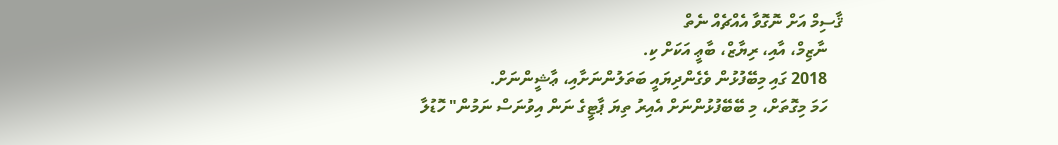ޤާސިމް އަށް ނޮގޮވާ އެއްޗެއް ނެތް
    ނާޒިމް، އާއި، ރިޔާޒް، ބާޢީ އަކަށް ކި.
    2018 ގައި މިބޭފުޅުން ވެގެންދިޔައީ ބަތަލުންނަށާއި، ޢާޝީންނަށް.
    ހަމަ މިގޮތަށް، މި ބޭބޭފުޅުންނަށް އެއިރު ތިޔަ ޕާޓީގެ ނަން އިވުނަސް ނަމުން" ހޮޑުލާ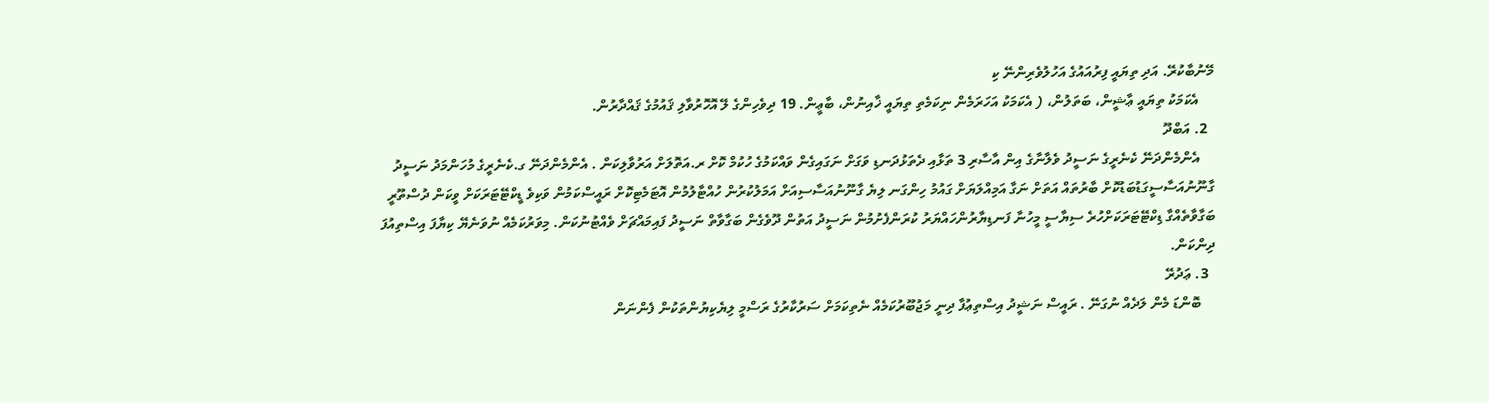މޭނުބާކުރޭ. އަދި ތިޔައީ ފިރުއައުގެ އަހުލުވެރިންނޭ ކި
    އެކަމަކު ތިޔައީ ޢާޝީން، ބަތަލުން، ( އެކަމަކު އަހަރަމެން ނިކަމެތި ތިޔައީ ޚާއިނުން، ބާޢީން. 19 ދިވެހިންގެ ލޭ އޮހޮރުވާލި ޤައުމުގެ ޤައްދާރުން.
  2. އަބްދޫ
    އެންމެންދަނޭ ކެނެރީގެ ނަސީދު ވެލާނާގެ އިން އާސާރި 3 ތަޅާއި ދެތަޅުދަނޑި ވަގަށް ނަގައިގެން ވައްކަމުގެ ހުކުމް ކޮށް ރ.އަތޮލަށް އަރުވާލިކަން . އެންމެންދަނޭ ގ.ކެނެރީގެ މުހަންމަދު ނަސީދު ގާނޫނުއަސާސީގަޑުބަޑުކޮށް ބާރުތައް އަތަށް ނަގާ އަމިއްލަޔަށް ގައުމު ހިންގަނ ލިޔެ ގާނޫނުއަސާސިއަށް އަމަލުކުރުން ހުއްޓާލުމުން އޮޓަމެޓިކޮށް ރައީސްކަމުން ވަކިވެ ޑީކްޓޭޓަރަކަށް ވީކަން ދުސްތޫރީ ބަގާވާތެއްގާ ޑިކްޓޭޓަރަކަށްހުރެ ސިޔާސީ މީހުނާ ފަނޑިޔާރުންހައްޔަރު ކުރަންފެށުމުން ނަސީދު އަތުން ދޫވެގެން ބަގާވާތް ނަސީދު ފައިމައްޗަށް ވެއްޓުނުކަން. މިވަރުކަމެއް ނުވަނެޔޭ ކިޔާފަ އިސްތިއުފަ ދިންކަން.
  3. ޢަދުރޭ
    ބޮންޑަ މެން ލަދެއް ނުގަނޭ . ރައީސް ނަޝީދު އިސްތިޢުފާ ދިނީ މަޖުބޫރުކަމެއް ނެތިކަމަށް ސަރުކާރުގެ ރަސްމީ ލިޔެކިޔުންތަކުން ފެންނަން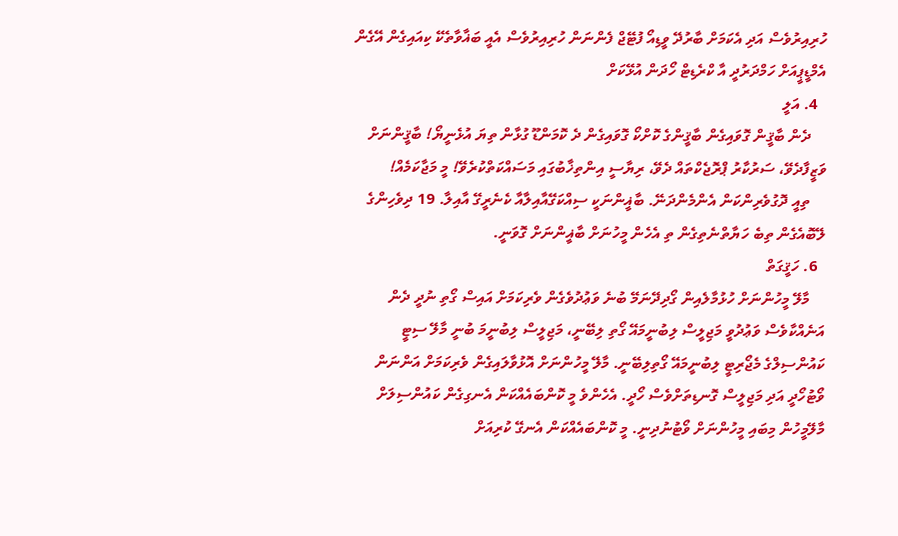ހުރިއިރުވެސް އަދި އެކަމަށް ބާރުދޭ ވީޑިއޯ ފުޓޭޖް ފެންނަން ހުރިއިރުވެސް އެއީ ބަޣާވާތެކޭ ކިއައިގެން އޭގެން އެމްޑީޕީއަށް ހަމްދަރުދީ އާ ކްރެޑިޓް ހޯދަން އުޅޭކަށް
  4. އަލީ
    ދެން ބާޤީން ގޮވައިގެން ބާޤީންގެ ކޮށްކޯ ގޮވައިގެން ދެ ކޮމަންޑޫ ގުޅާން ތިޔަ އުޅެނީޔޯ! ބާޤީންނަށް ވަޒީފާދެވޭ، ސަރުކާރު ޕްރޮޖެކްތައް ދެވޭ، ރިޔާސީ އިންތިޚާބުގައި މަސައްކަތްކުރެވޭ! މީ މަޖާކަމެއް!
    ތިއީ ދޮގުވެރިންކަން އެންމެންދަނޭ. ބާޣީންނަކީ ސިއްކަގޭއާއިލާއާ ކެނެރީގޭ އާއިލާ. 19 ދިވެހިންގެ ލޭބޮއެގެން ތިބެ ހަޔާތްނެތިގެން ތި އެހެން މީހުނަށް ބާޣީންނަށް ގޮވަނީ.
  6. ހަޤީގަތް
    މާލޭ މީހުންނަށް ހުޅުމާލެއިން ގޯދިދޭނަމޭ ބުނެ ވަޢުދުވެގެން ވެރިކަމަށް އައިސް ގޯތި ނުދީ ދެން އަނެއްކާވެސް ވަޢުދުވީ މަޖިލީސް ލިބުނީމައޭ ގޯތި ލިބޭނީ، މަޖިލީސް ލިބުނީމަ ބުނީ މާލޭ ސިޓީ ކައުންސިލްގެ މެޖޯރިޓީ ލިބުނީމައޭ ގޯތިލިބޭނީ. މާލޭ މީހުންނަށް އޮޅުވާލައިގެން ވެރިކަމަށް އަންނަން ވޯޓުހޯދީ އަދި މަޖިލީސް ގޮނޑިތަށްވެސް ހޯދީ. އެހެންވެ މީ ކޮންބައެއްކަން އެނގިގެން ކައުންސިލަށް މާލޭމީހުން މިބައި މީހުންނަށް ވޯޓުނުދިނީ. މީ ކޮންބައެއްކަން އެނގޭ ކުރިއަށް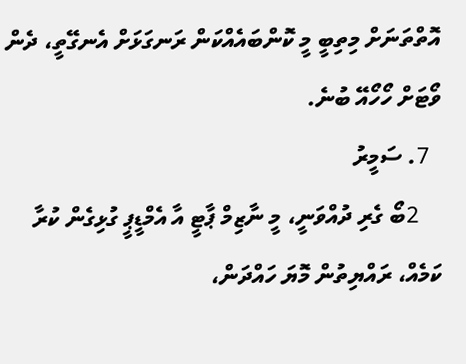އޮތްތަނަށް މިތިބީ މީ ކޮންބައެއްކަން ރަނގަޅަށް އެނގޭތީ، ދެން ވޯޓަށް ހޯހޯއޭ ބުނެ.
  7. ސަމީރު
    2ބޯ ގެރި ދުއްވަނީ، މީ ނާޒިމް ޕާޓީ އާ އެމްޑީޕީ ގުޅިގެން ކުރާ ކަމެއް، ރައްޔިތުން މޮޔަ ހައްދަން،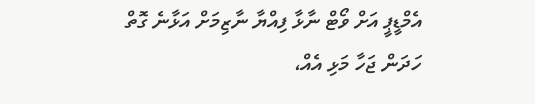އެމްޑީޕީ އަށް ވޯޓް ނާޅާ ފިއްޔާ ނާޒިމަށް އަޅާނެ ގޮތް ހަދަން ޖަހާ މަޅި އެއް،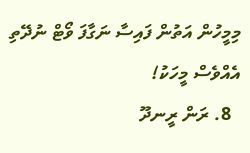މިމީހުން އަތުން ފައިސާ ނަގާފަ ވޯޓް ނުދޭތި އެއްވެސް މީހަކު!
  8. ރަން ރީނދޫ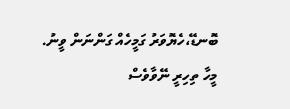ބޮނޑޭ،ހެޔޮވަރު ގަމީހެއް ގަންނަން ވީނު. މީހާ ތިހިރީ ނޭވާވެސް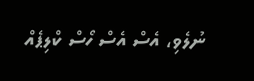ނުލެވި، އެސް އެސް ހޯސް ކްލިޕެއް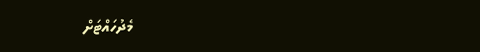މެދުހައްޓަށް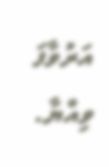އަރުވާފަ ވިއްޔާ.